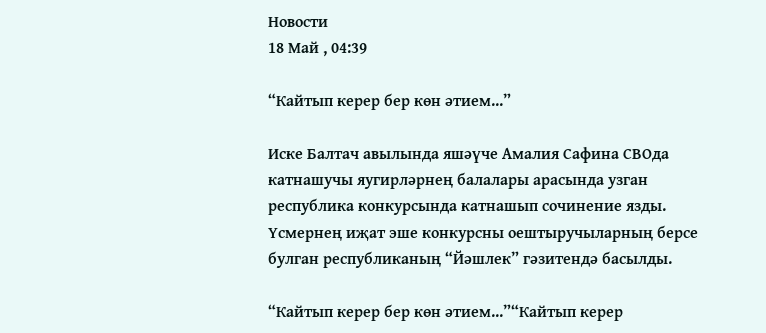Новости
18 Май , 04:39

“Кайтып керер бер көн әтием...”

Иске Балтач авылында яшәүче Амалия Сафина СВОда катнашучы яугирләрнең балалары арасында узган республика конкурсында катнашып сочинение язды. Үсмернең иҗат эше конкурсны оештыручыларның берсе булган республиканың “Йәшлек” гәзитендә басылды.

“Кайтып керер бер көн әтием...”“Кайтып керер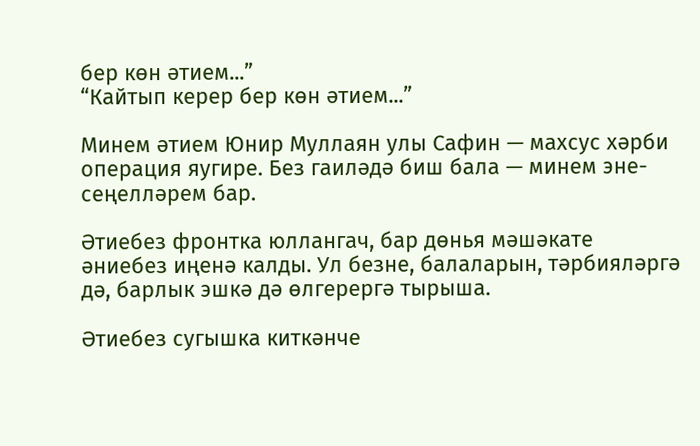бер көн әтием...”
“Кайтып керер бер көн әтием...”

Минем әтием Юнир Муллаян улы Сафин — махсус хәрби операция яугире. Без гаиләдә биш бала — минем эне-сеңелләрем бар.

Әтиебез фронтка юллангач, бар дөнья мәшәкате әниебез иңенә калды. Ул безне, балаларын, тәрбияләргә дә, барлык эшкә дә өлгерергә тырыша.

Әтиебез сугышка киткәнче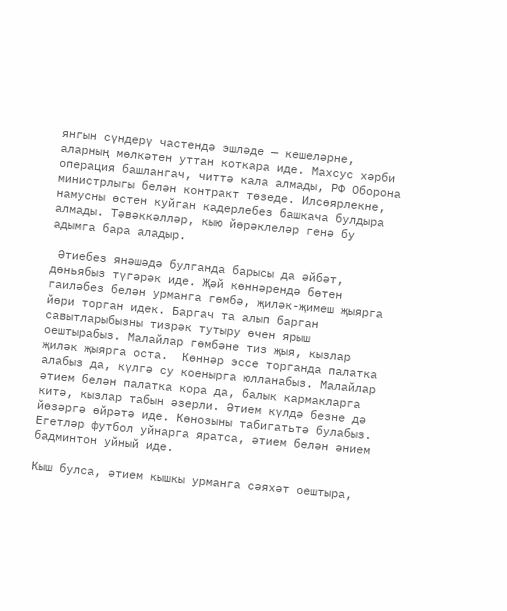янгын сүндерү частендә эшләде — кешеләрне, аларның мөлкәтен уттан коткара иде. Махсус хәрби операция башлангач, читтә кала алмады, РФ Оборона министрлыгы белән контракт төзеде. Илсөярлекне, намусны өстен куйган кадерлебез башкача булдыра алмады. Тәвәккәлләр, кыю йөрәклеләр генә бу адымга бара аладыр.

 Әтиебез янәшәдә булганда барысы да әйбәт, дөньябыз түгәрәк иде. Җәй көннәрендә бөтен гаиләбез белән урманга гөмбә, җиләк-җимеш җыярга йөри торган идек. Баргач та алып барган савытларыбызны тизрәк тутыру өчен ярыш оештырабыз. Малайлар гөмбәне тиз җыя, кызлар җиләк җыярга оста.  Көннәр эссе торганда палатка алабыз да, күлгә су коенырга юлланабыз. Малайлар әтием белән палатка кора да, балык кармакларга китә, кызлар табын әзерли. Әтием күлдә безне дә йөзәргә өйрәтә иде. Көнозыны табигатьтә булабыз. Егетләр футбол уйнарга яратса, әтием белән әнием бадминтон уйный иде.

Кыш булса, әтием кышкы урманга сәяхәт оештыра,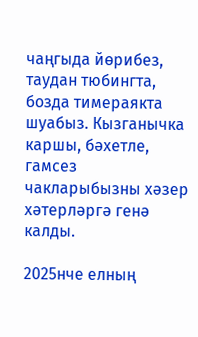чаңгыда йөрибез, таудан тюбингта, бозда тимераякта шуабыз. Кызганычка каршы, бәхетле, гамсез чакларыбызны хәзер хәтерләргә генә калды.

2025нче елның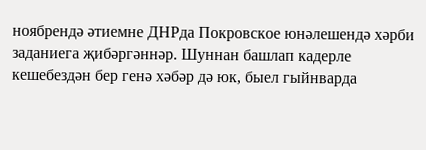ноябрендә әтиемне ДНРда Покровское юнәлешендә хәрби заданиега җибәргәннәр. Шуннан башлап кадерле кешебездән бер генә хәбәр дә юк, быел гыйнварда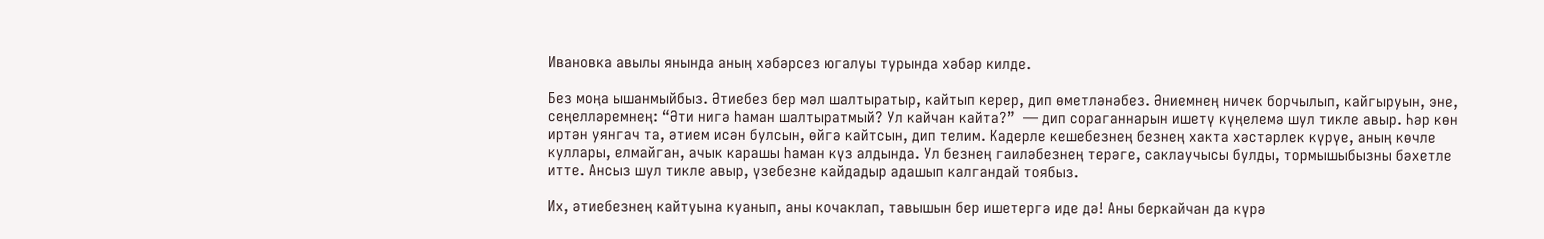Ивановка авылы янында аның хәбәрсез югалуы турында хәбәр килде.

Без моңа ышанмыйбыз. Әтиебез бер мәл шалтыратыр, кайтып керер, дип өметләнәбез. Әниемнең ничек борчылып, кайгыруын, эне, сеңелләремнең: “Әти нигә һаман шалтыратмый? Ул кайчан кайта?”  — дип сораганнарын ишетү күңелемә шул тикле авыр. Һәр көн иртән уянгач та, әтием исән булсын, өйгә кайтсын, дип телим. Кадерле кешебезнең безнең хакта хәстәрлек күрүе, аның көчле куллары, елмайган, ачык карашы һаман күз алдында. Ул безнең гаиләбезнең терәге, саклаучысы булды, тормышыбызны бәхетле итте. Ансыз шул тикле авыр, үзебезне кайдадыр адашып калгандай тоябыз.

Их, әтиебезнең кайтуына куанып, аны кочаклап, тавышын бер ишетергә иде дә! Аны беркайчан да күрә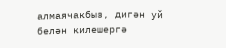алмаячакбыз, дигән уй белән килешергә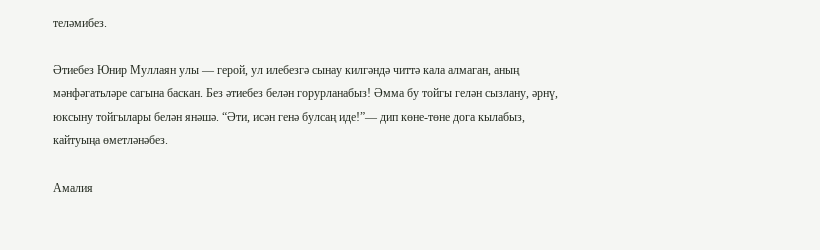теләмибез.

Әтиебез Юнир Муллаян улы — герой, ул илебезгә сынау килгәндә читтә кала алмаган, аның мәнфәгатьләре сагына баскан. Без әтиебез белән горурланабыз! Әмма бу тойгы гелән сызлану, әрнү, юксыну тойгылары белән янәшә. “Әти, исән генә булсаң иде!”— дип көне-төне дога кылабыз, кайтуыңа өметләнәбез.

Амалия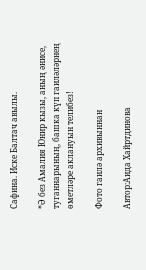Сафина. Иске Балтач авылы.

*Ә без Амалия Юнир кызы, аның әнисе, туганнарының, башка күп гаиләләрнең өметләре аклануын телибез!

Фото гаилә архивыннан

Автор:Аида Хайртдинова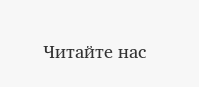Читайте нас